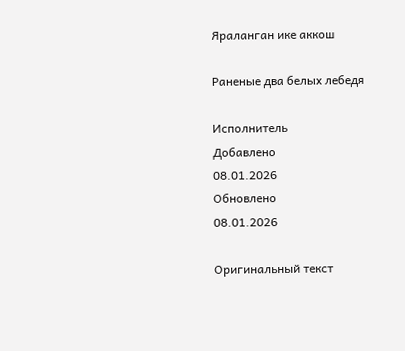Яраланган ике аккош

Раненые два белых лебедя

Исполнитель
Добавлено
08.01.2026
Обновлено
08.01.2026

Оригинальный текст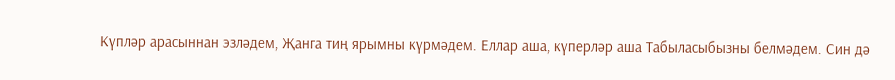Күпләр арасыннан эзләдем, Җанга тиң ярымны күрмәдем. Еллар аша, күперләр аша Табыласыбызны белмәдем. Син дә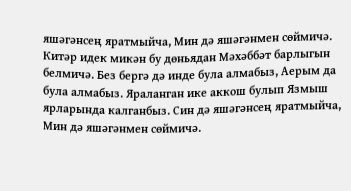яшәгәнсең яратмыйча, Мин дә яшәгәнмен сөймичә. Китәр идек микән бу дөньядан Мәхәббәт барлыгын белмичә. Без бергә дә инде була алмабыз, Аерым да була алмабыз. Яраланган ике аккош булып Язмыш ярларында калганбыз. Син дә яшәгәнсең яратмыйча, Мин дә яшәгәнмен сөймичә.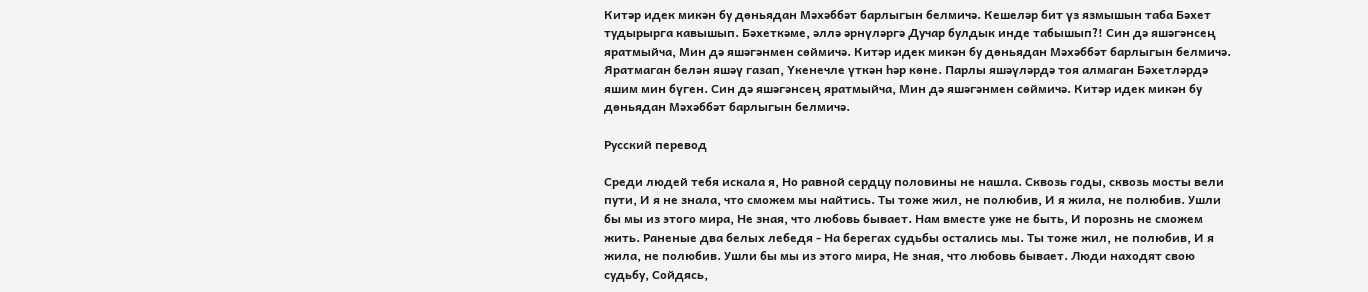Китәр идек микән бу дөньядан Мәхәббәт барлыгын белмичә. Кешеләр бит үз язмышын таба Бәхет тудырырга кавышып. Бәхеткәме, әллә әрнүләргә Дучар булдык инде табышып?! Син дә яшәгәнсең яратмыйча, Мин дә яшәгәнмен сөймичә. Китәр идек микән бу дөньядан Мәхәббәт барлыгын белмичә. Яратмаган белән яшәү газап, Үкенечле үткән һәр көне. Парлы яшәүләрдә тоя алмаган Бәхетләрдә яшим мин бүген. Син дә яшәгәнсең яратмыйча, Мин дә яшәгәнмен сөймичә. Китәр идек микән бу дөньядан Мәхәббәт барлыгын белмичә.

Русский перевод

Среди людей тебя искала я, Но равной сердцу половины не нашла. Сквозь годы, сквозь мосты вели пути, И я не знала, что сможем мы найтись. Ты тоже жил, не полюбив, И я жила, не полюбив. Ушли бы мы из этого мира, Не зная, что любовь бывает. Нам вместе уже не быть, И порознь не сможем жить. Раненые два белых лебедя - На берегах судьбы остались мы. Ты тоже жил, не полюбив, И я жила, не полюбив. Ушли бы мы из этого мира, Не зная, что любовь бывает. Люди находят свою судьбу, Сойдясь,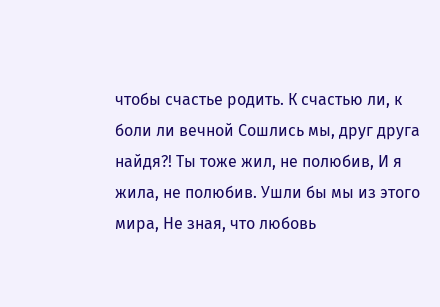чтобы счастье родить. К счастью ли, к боли ли вечной Сошлись мы, друг друга найдя?! Ты тоже жил, не полюбив, И я жила, не полюбив. Ушли бы мы из этого мира, Не зная, что любовь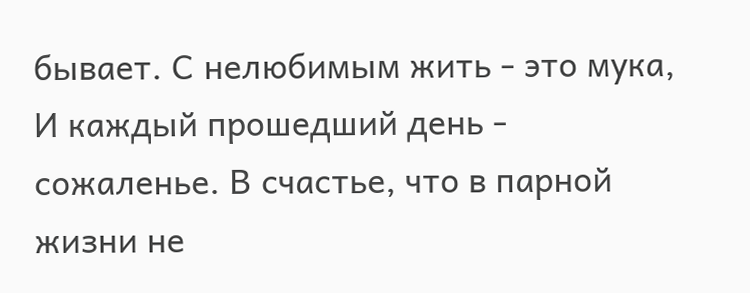бывает. С нелюбимым жить - это мука, И каждый прошедший день - сожаленье. В счастье, что в парной жизни не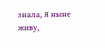знала, Я ныне живу,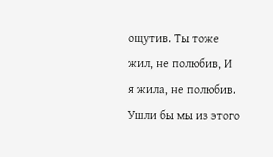ощутив. Ты тоже жил, не полюбив, И я жила, не полюбив. Ушли бы мы из этого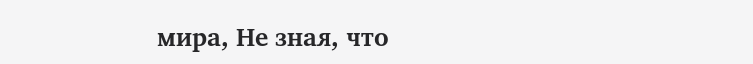мира, Не зная, что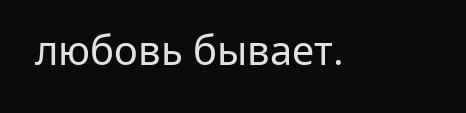любовь бывает.